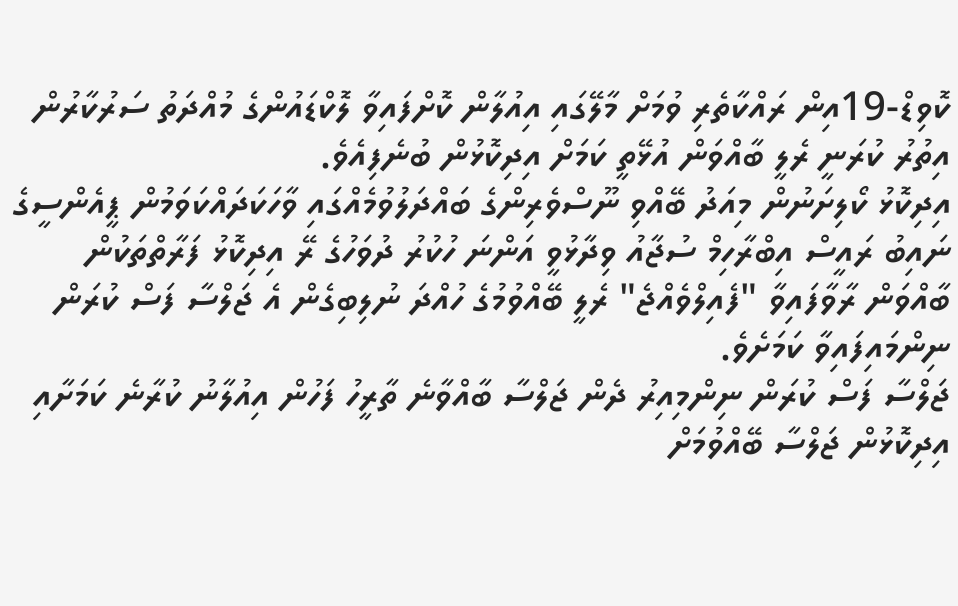ކޮވިޑް-19އިން ރައްކާތެރި ވުމަށް މާލޭގައި އިއުލާން ކޮށްފައިވާ ލޮކްޑައުންގެ މުއްދަތު ސަރުކާރުން އިތުރު ކުރަނީ ރެލީ ބާއްވަން އުޅޭތީ ކަމަށް އިދިކޮޅުން ބުނެފިއެވެ.
އިދިކޮޅު ކޯލިށަނުން މިއަދު ބޭއްވި ނޫސްވެރިންގެ ބައްދަލުވުމެއްގައި ވާހަކަދައްކަވަމުން ޕީއެންސީގެ ނައިބު ރައީސް އިބްރާހިމް ސުޖާއު ވިދާޅުވީ އަންނަ ހުކުރު ދުވަހުގެ ރޭ އިދިކޮޅު ފަރާތްތަކުން ބާއްވަން ރާވާފައިވާ "ފެއިލްވެއްޖެ" ރެލީ ބޭއްވުމުގެ ހުއްދަ ނުލިބިގެން އެ ޖަލްސާ ފަސް ކުރަން ނިންމައިފައިވާ ކަމަށެވެ.
ޖަލްސާ ފަސް ކުރަން ނިންމިއިރު ދެން ޖަލްސާ ބާއްވާނެ ތާރީހު ފަހުން އިއުލާނު ކުރާނެ ކަމަށާއި އިދިކޮޅުން ޖަލްސާ ބޭއްވުމަށް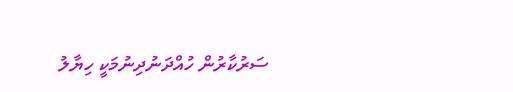ސަރުކާރުން ހުއްދަނުދިނުމަކީ ހިޔާލު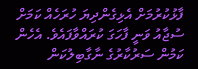ފާޅުކުރުމަށް އެޅިގެންދިޔަ ހުރަހެއް ކަމަށް ސުޖާއު ވަނީ ފާހަގަ ކުރައްވާފައެވެ. އެހެން ކަމުން ސަރުކާރުގެ ނާގާބިލުކަން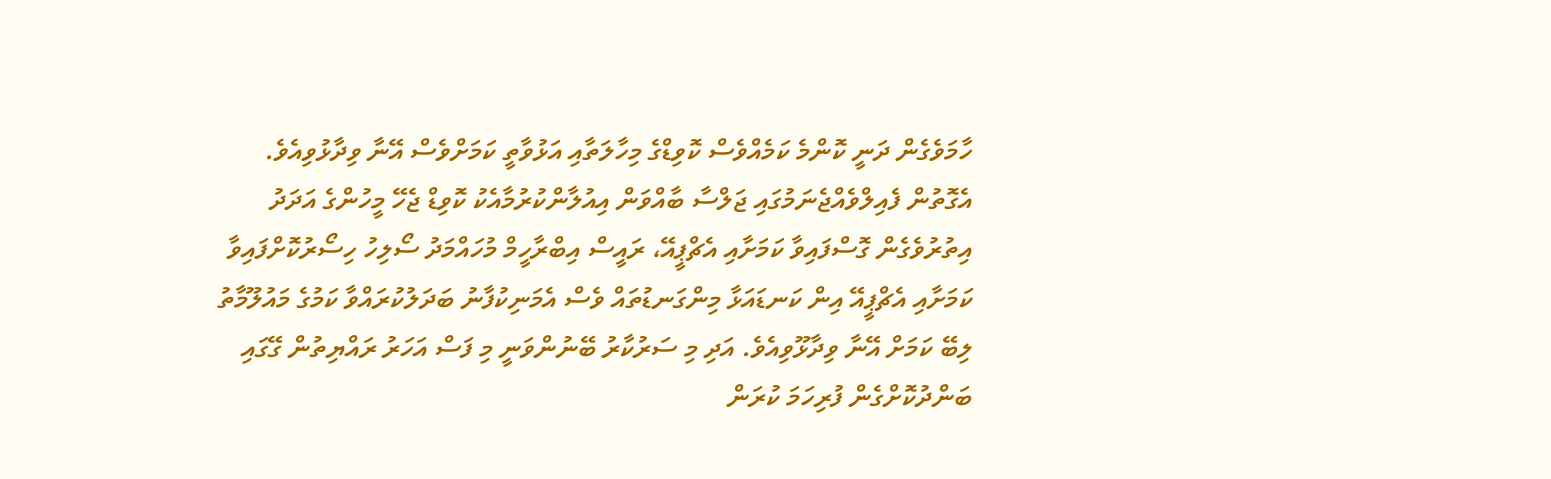ހާމަވެގެން ދަނީ ކޮންމެ ކަމެއްވެސް ކޮވިޑްގެ މިހާލަތާއި އަޅުވާތީ ކަމަށްވެސް އޭނާ ވިދާޅުވިއެވެ.
އެގޮތުން ފެއިލްވެއްޖެނަމުގައި ޖަލްސާ ބާއްވަން އިއުލާންކުރުމާއެކު ކޮވިޑް ޖެހޭ މީހުންގެ އަދަދު އިތުރުވެގެން ގޮސްފައިވާ ކަމަށާއި އެޗްޕީއޭ، ރައީސް އިބްރާހީމް މުހައްމަދު ސޯލިހު ހިސޯރުކޮށްފައިވާ ކަމަށާއި އެޗްޕީއޭ އިން ކަނޑައަޅާ މިންގަނޑުތައް ވެސް އެމަނިކުފާނު ބަދަލުކުރައްވާ ކަމުގެ މައުލޫމާތު ލިބޭ ކަމަށް އޭނާ ވިދާޅޫވިއެވެ. އަދި މި ސަރުކާރު ބޭނުންވަނީ މި ފަސް އަހަރު ރައްޔިތުން ގޭގައި ބަންދުކޮށްގެން ފުރިހަމަ ކުރަން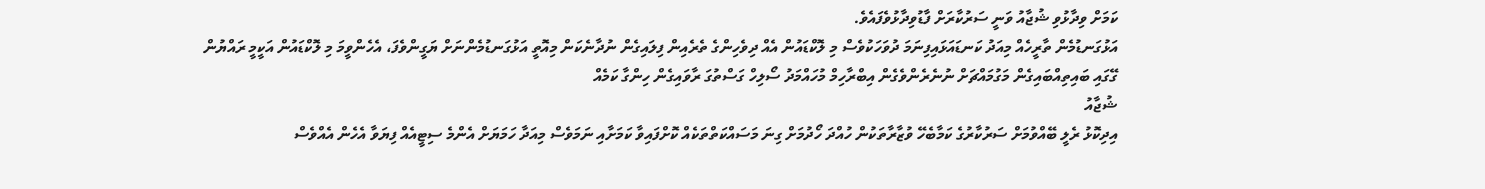ކަމަށް ވިދާޅުވި ޝުޖާއު ވަނީ ސަރުކާރަށް ފާޑުވިދާޅުވެފައެވެ.
އަޅުގަނޑުމެން ތާރީހެއް މިއަދު ކަނޑައަޅައިފިނަމަ ދުވަހަކުވެސް މި ލޮކްޑައުން އެއް ދިވެހިންގެ ތެރެއިން ފިލައިގެން ނުދާނެކަން މިއޮތީ އަޅުގަނޑުމެންނަށް ޔަގީންވެފަ، އެހެންވީމަ މި ލޮކްޑައުން އަކީމީ ރައްޔުން ގޭގައި ބައިތިއްބައިގެން މަގުމައްޗަށް ނުނެރެންވެގެން އިބްރާހިމް މުހައްމަދު ސޯލިހް ގަސްތުގަ ރާވައިގެން ހިންގާ ކަމެއް
ޝުޖާއު
އިދިކޮޅު ރެލީ ބޭއްވުމަށް ސަރުކާރުގެ ކަމާބެހޭ ވުޒާރާތަކުން ހުއްދަ ހޯދުމަށް ގިނަ މަސައްކަތްތަކެއް ކޮށްފައިވާ ކަމަށާއި ނަމަވެސް މިއަދާ ހަމަޔަށް އެންމެ ސިޓީއެއް ފިޔަވާ އެހެން އެއްވެސް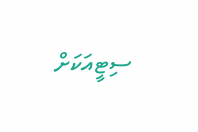ސިޓީއަކަށް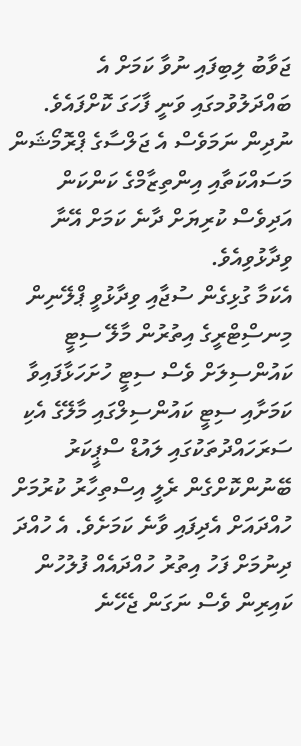ޖަވާބު ލިބިފައި ނުވާ ކަމަށް އެ ބައްދަލުވުމގައި ވަނީ ފާހަގަ ކޮށްފައެވެ. ނުދިން ނަމަވެސް އެ ޖަލްސާގެ ޕްރޮމޯޝަން މަސައްކަތާއި އިންތިޒާމްގެ ކަންކަން އަދިވެސް ކުރިޔަށް ދާނެ ކަމަށް އޭނާ ވިދާޅުވިއެވެ.
އެކަމާ ގުޅިގެން ސުޖާއި ވިދާޅުވީ ޕްލޭނިން މިނސިްޓްރީގެ އިތުރުން މާލޭ ސިޓީ ކައުންސިލަށް ވެސް ސިޓީ ހުށަހަޅާފައިވާ ކަމަށާއި ސިޓީ ކައުންސިލްގައި މާލޭގެ އެކި ސަރަހައްދުތަކުގައި ލައުޑް ސްޕީކަރު ބޭނުންކޮށްގެން ރެލީ އިސްތިހާރު ކުރުމަށް ހުއްދައަށް އެދިފައި ވާނެ ކަމަށެވެ. އެ ހުއްދަ ދިނުމަށް ފަހު އިތުރު ހުއްދައެއް ފުލުހުން ކައިރިން ވެސް ނަގަން ޖެހޭނެ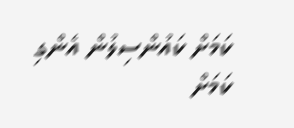ކަމަށް ކައުންސިލުން އެންގި ކަމަށް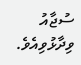ސުޖާއު ވިދާޅުވިއެވެ.